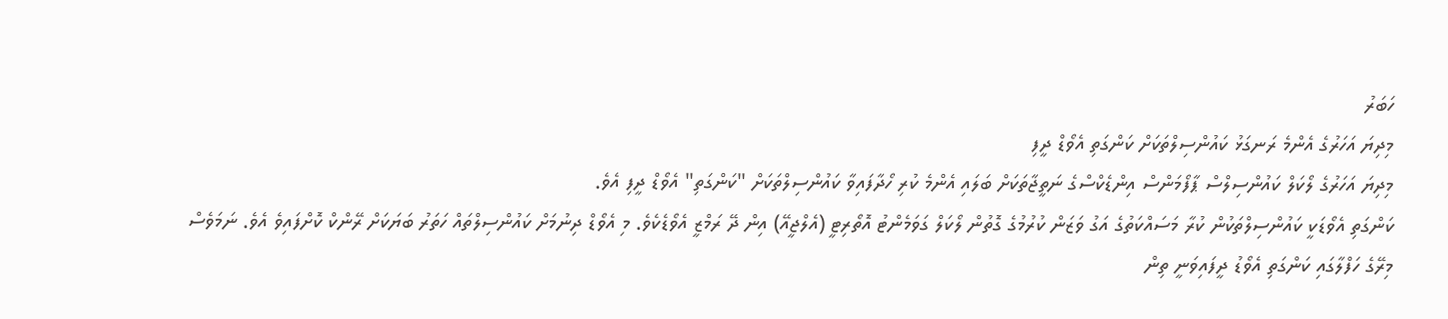ހަބަރު
މިދިޔަ އަހަރުގެ އެންމެ ރަނގަޅު ކައުންސިލްތަކަށް ކަންގަތި އެވޯޑް ދީފި
މިދިޔަ އަހަރުގެ ލޯކަލް ކައުންސިލްސް ޕާފޯމަންސް އިންޑެކްސްގެ ނަތީޖާތަކަށް ބަލައި އެންމެ ކުރި ހޯދާފައިވާ ކައުންސިލްތަކަށް "ކަންގަތި" އެވޯޑް ދީފި އެވެ.
ކަންގަތި އެވޯޑަކީ ކައުންސިލްތަކުން ކުރާ މަސައްކަތުގެ އަގު ވަޒަން ކުރުމުގެ ގޮތުން ލޯކަލް ގަވަމެންޓު އޮތޯރިޓީ (އެލްޖީއޭ) އިން ދޭ ރަމްޒީ އެވޯޑެކެވެ. މި އެވޯޑް ދިނުމަށް ކައުންސިލްތައް ހަތަރު ބަޔަކަށް ރޭންކް ކޮށްފައިވެ އެވެ. ނަމަވެސް މިރޭގެ ހަފްލާގައި ކަންގަތި އެވޯޑު ދީފައިވަނީ ތިން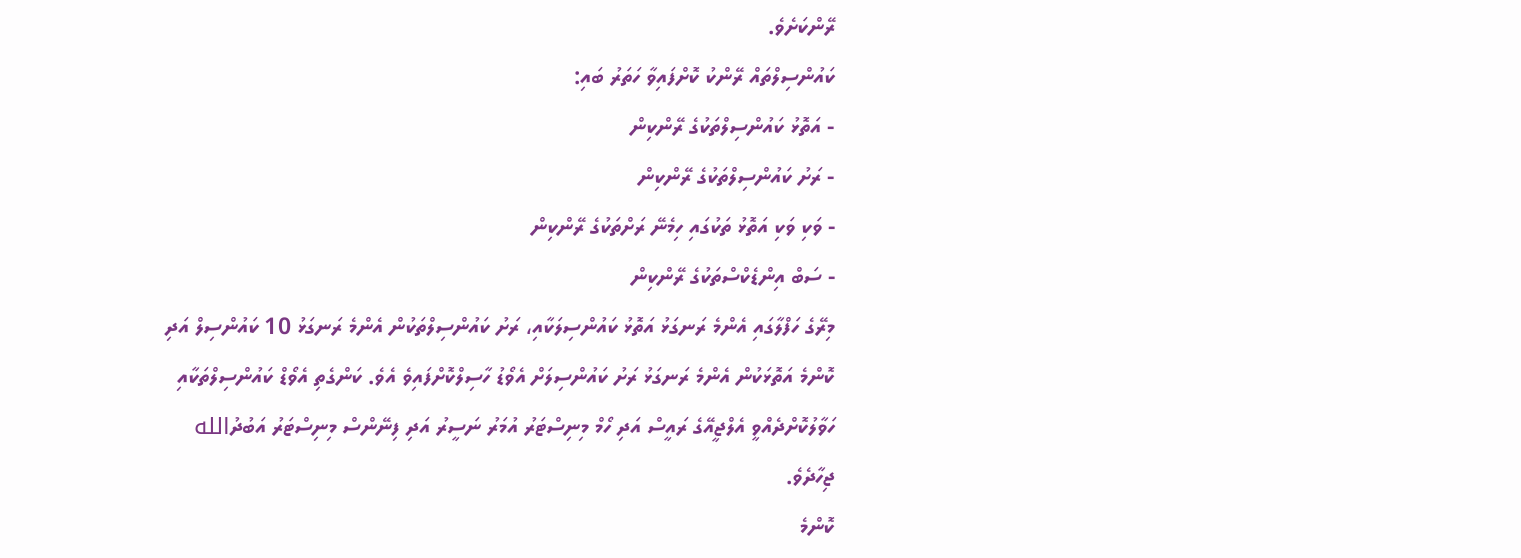ރޭންކަށެވެ.
ކައުންސިލްތައް ރޭންކު ކޮށްފައިވާ ހަތަރު ބައި:
- އަތޮޅު ކައުންސިލްތަކުގެ ރޭންކިން
- ރަށު ކައުންސިލްތަކުގެ ރޭންކިން
- ވަކި ވަކި އަތޮޅު ތަކުގައި ހިމެނޭ ރަށްތަކުގެ ރޭންކިން
- ސަބް އިންޑެކްސްތަކުގެ ރޭންކިން
މިރޭގެ ހަފްލާގައި އެންމެ ރަނގަޅު އަތޮޅު ކައުންސިލަކާއި، ރަށު ކައުންސިލްތަކުން އެންމެ ރަނގަޅު 10 ކައުންސިލް އަދި ކޮންމެ އަތޮޅަކުން އެންމެ ރަނގަޅު ރަށު ކައުންސިލަށް އެވޯޑު ހާސިލްކޮށްފައިވެ އެވެ. ކަންގެތި އެވޯޑް ކައުންސިލްތަކާއި ހަވާލުކޮށްދެއްވީ އެލްޖީއޭގެ ރައީސް އަދި ހޯމް މިނިސްޓަރު އުމަރު ނަސީރު އަދި ފިނޭންސް މިނިސްޓަރު އަބުދުالله ޖިހާދެވެ.
ކޮންމެ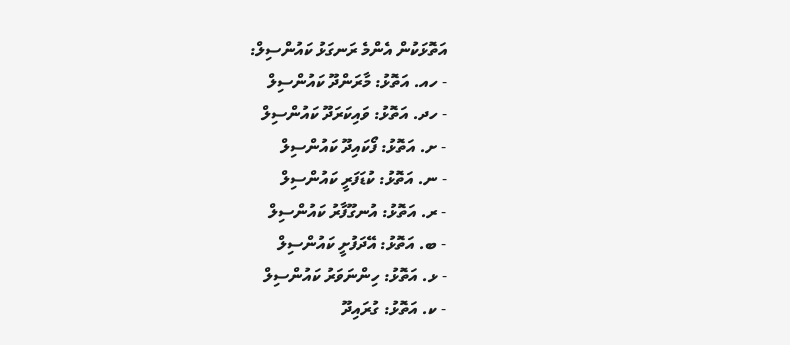އަތޮޅަކުން އެންމެ ރަނގަޅު ކައުންސިލް:
- ހއ. އަތޮޅު: މާރަންދޫ ކައުންސިލް
- ހދ. އަތޮޅު: ވައިކަރަދޫ ކައުންސިލް
- ށ. އަތޮޅު: ފޯކައިދޫ ކައުންސިލް
- ނ. އަތޮޅު: ކުޑަފަރީ ކައުންސިލް
- ރ. އަތޮޅު: އުނގޫފާރު ކައުންސިލް
- ބ. އަތޮޅު: އޭދަފުށީ ކައުންސިލް
- ޅ. އަތޮޅު: ހިންނަވަރު ކައުންސިލް
- ކ. އަތޮޅު: ގުރައިދޫ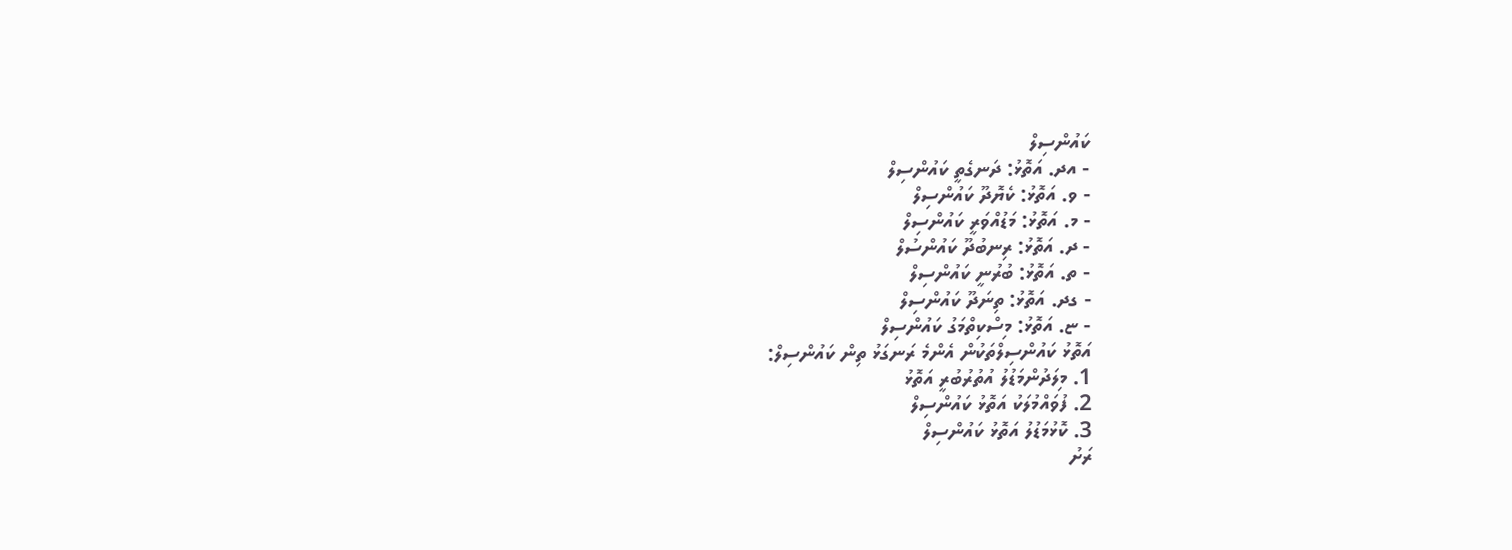ކައުންސިލް
- އދ. އަތޮޅު: ދަނގެތީ ކައުންސިލް
- ވ. އަތޮޅު: ކެޔޮދޫ ކައުންސިލް
- މ. އަތޮޅު: މަޑުއްވަރީ ކައުންސިލް
- ދ. އަތޮޅު: ރިނބުދޫ ކައުންސުލް
- ތ. އަތޮޅު: ބުރުނީ ކައުންސިލް
- ގދ. އަތޮޅު: ތިނަދޫ ކައުންސިލް
- ޏ. އަތޮޅު: މިސްކިތްމަގު ކައުންސިލް
އަތޮޅު ކައުންސިލްތަކުން އެންމެ ރަނގަޅު ތިން ކައުންސިލް:
1. މިލަދުންމަޑުލު އުތުރުބުރީ އަތޮޅު
2. ފުވައްމުލަކު އަތޮޅު ކައުންސިލް
3. ކޮޅުމަޑުލު އަތޮޅު ކައުންސިލް
ރަށު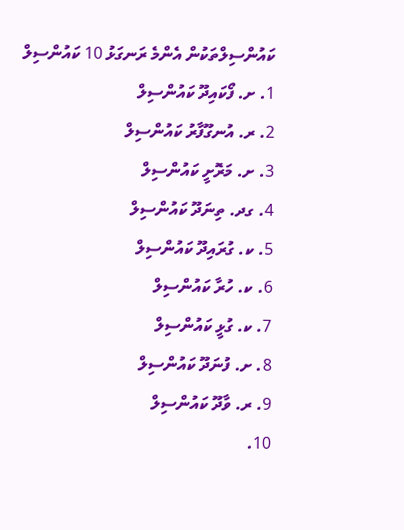ކައުންސިލްތަކުން އެންމެ ރަނގަޅު 10 ކައުންސިލް
1. ށ. ފޯކައިދޫ ކައުންސިލް
2. ރ. އުނގޫފާރު ކައުންސިލް
3. ށ. މަރޮށީ ކައުންސިލް
4. ގދ. ތިނަދޫ ކައުންސިލް
5. ކ. ގުރައިދޫ ކައުންސިލް
6. ކ. ހުރާ ކައުންސިލް
7. ކ. ގުޅީ ކައުންސިލް
8. ށ. ފުނަދޫ ކައުންސިލް
9. ރ. ވާދޫ ކައުންސިލް
10.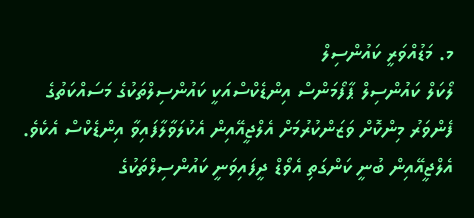މ. މަޑުއްވަރީ ކައުންސިލް
ލޯކަލް ކައުންސިލް ޕާފޯމަންސް އިންޑެކްސްއަކީ ކައުންސިލްތަކުގެ މަސައްކަތުގެ ފެންވަރު މިންކޮށް ވަޒަންކުރުމަށް އެލްޖީއޭއިން އެކުލަވާލާފައިވާ އިންޑެކްސް އެކެވެ.
އެލްޖީއޭއިން ބުނީ ކަންގަތި އެވޯޑް ދީފައިވަނީ ކައުންސިލްތަކުގެ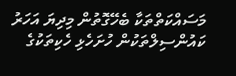މަސައްކަތްތަކާ ބެހޭގޮތުން މިދިޔަ އަހަރު ކައުންސިލްތަކުން ހުށަހެޅި ހެކިތަކުގެ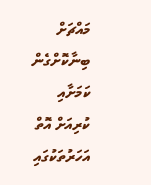މައްޗަށް ބިނާކޮށްގެން ކަމަށާއި ކުރިއަށް އޮތް އަހަރުތަކުގައި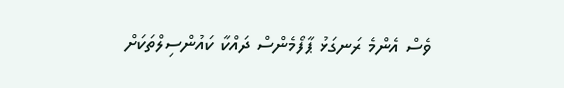ވެސް އެންމެ ރަނގަޅު ޕާފޯމެންސް ދައްކާ ކައުންސިލްތަކަށް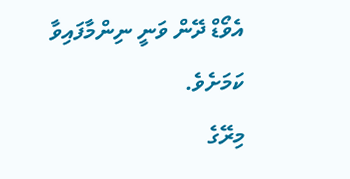އެވޯޑް ދޭން ވަނީ ނިންމާފައިވާ ކަމަށެވެ.
މިރޭގެ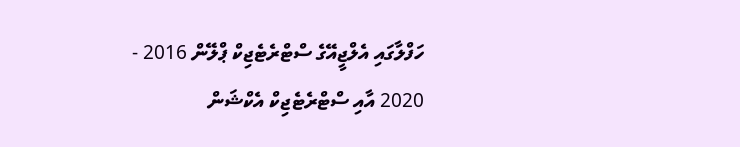ހަފްލާގައި އެލްޖީއޭގެ ސްޓްރެޓެޖިކް ޕްލޭން 2016 - 2020 އާއި ސްޓްރެޓެޖިކް އެކްޝަން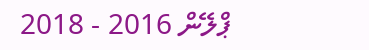ޕްލޭން 2016 - 2018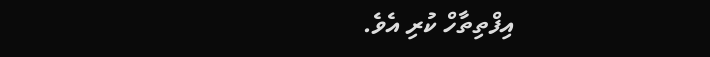އިފްތިތާހް ކުރި އެވެ.